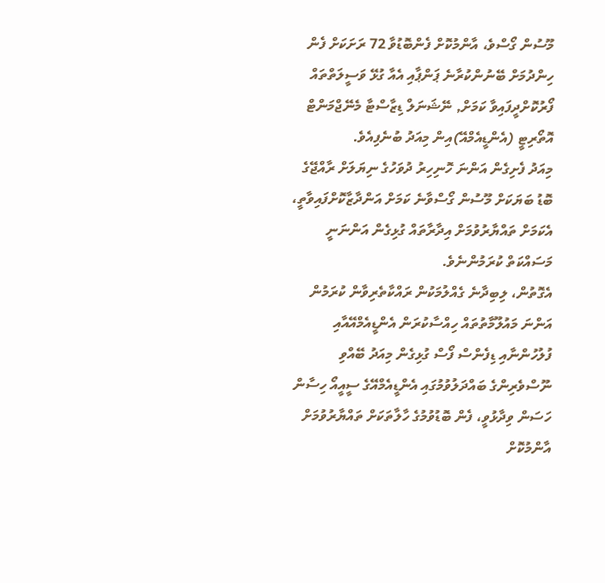މޫސުން ގޯސްވެ، އާންމުކޮށް ފެންބޮޑުވާ 72 ރަށަކަށް ފެން ހިންދުމަށް ބޭނުންކުރާނެ ޕަންޕާއި އެއާ ގުޅޭ ވަސީލަތްތައް ފޯރުކޮށްދީފައިވާ ކަމަށް, ނޭޝަނަލް ޑިޒާސްޓާ މެނޭޖްމަންޓް އޮތޯރިޓީ (އެންޑީއެމްއޭ)އިން މިއަދު ބުނެފިއެވެ.
މިއަދު ފެށިގެން އަންނަ ހޮނިހިރު ދުވަހުގެ ނިޔަލަށް ރާއްޖޭގެ ބޮޑު ބަޔަކަށް މޫސުން ގޯސްވާނެ ކަމަށް އަންދާޒާކޮށްފައިވާތީ، އެކަމަށް ތައްޔާރުވުމަށް އިދާރާތައް ގުޅިގެން އަންނަނީ މަސައްކަތް ކުރަމުންނެވެ.
އެގޮތުން، ލިބިދާނެ ގެއްލުމަކުން ރައްކާތެރިވާން ކުރަމުން އަންނަ މައުލޫމާތުތައް ހިއްސާކުރަން އެންޑީއެމްއޭއާއި ފުލުހުންނާއި ޑިފެންސް ފޯސް ގުޅިގެން މިއަދު ބޭއްވި ނޫސްވެރިންގެ ބައްދަލުވުމުގައި އެންޑީއެމްއޭގެ ސީއީއޯ ހިސާން ހަސަން ވިދާޅުވީ، ފެން ބޮޑުވުމުގެ ހާލާތަކަށް ތައްޔާރުވުމަށް އާންމުކޮށް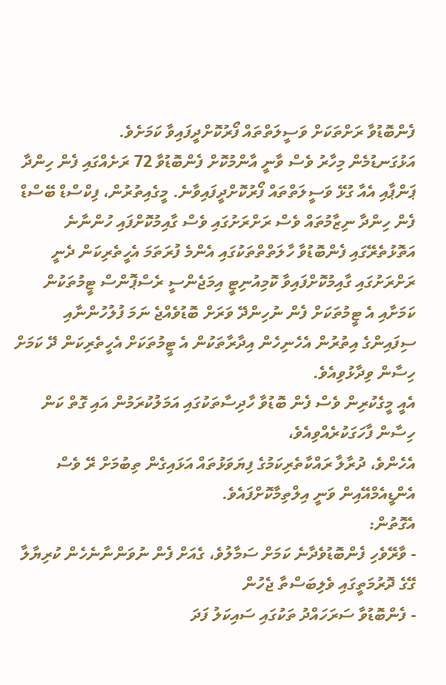ފެންބޮޑުވާ ރަށްތަކަށް ވަސީލަތްތައް ފޯރުކޮށްދީފައިވާ ކަމަށެވެ.
އަޅުގަނޑުމެން މިހާރު ވެސް ވާނީ އާންމުކޮށް ފެންބޮޑުވާ 72 ރަށެއްގައި ފެން ހިންދާ ޕަންޕާއި އެއާ ގުޅޭ ވަސީލަތްތައް ފޯރުކޮށްދީފައިވާނެ. މީގެއިތުރުން، ފިކްސްޑް ބޭސްޑް ފެން ހިންދާ ނިޒާމުތައް ވެސް ރަށްރަށުގައި ވެސް ގާއިމުކޮށްފައި ހުންނާނެ
އަތޮޅުތެރޭގައި ފެންބޮޑުވާ ހާލަތްތްތަކުގައި އެންމެ ފުރަތަމަ އެހީތެރިކަން ދެނީ ރަށްރަށުގައި ގާއިމުކޮށްފައިވާ ކޮމިއުނިޓީ އިމަޖެންސީ ރެސްޕޮންސް ޓީމުތަކުން ކަމަށާއި އެ ޓީމުތަކަށް ފެން ނުހިންދޭ ވަރަށް ބޮޑުވެއްޖެ ނަމަ ފުލުހުންނާއި ސިފައިންގެ އިތުރުން އެހެނިހެން އިދާރާތަކުން އެ ޓީމުތަކަށް އެހީތެރިކަން ދޭ ކަމަށް ހިސާން ވިދާޅުވިއެވެ.
އެއީ މީގެކުރިން ވެސް ފެން ބޮޑުވާ ހާދިސާތަކުގައި އަމަލުކުރަމުން އައި ގޮތް ކަން ހިސާން ފާހަގަކުރެއްވިއެވެ،
އެހެންވެ، ދުރާލާ ރައްކާތެރިކަމުގެ ފިޔަވަޅުތައް އަޅައިގެން ތިބުމަށް ރޭ ވެސް އެންޑީއެމްއޭއިން ވަނީ އިލްތިމާކޮށްފައެވެ.
އެގޮތުން:
- ވާރޭވެހި ފެންބޮޑުވެދާނެ ކަމަށް ސަމާލުވެ، ގެއަށް ފެން ނުވަންނާނެހެން ކުރިޔާލާ ގޭގެ ދޮރުމަތީގައި ވެލިބަސްތާ ޖެހުން
- ފެންބޮޑުވާ ސަރަހައްދު ތަކުގައި ސައިކަލު ފަދަ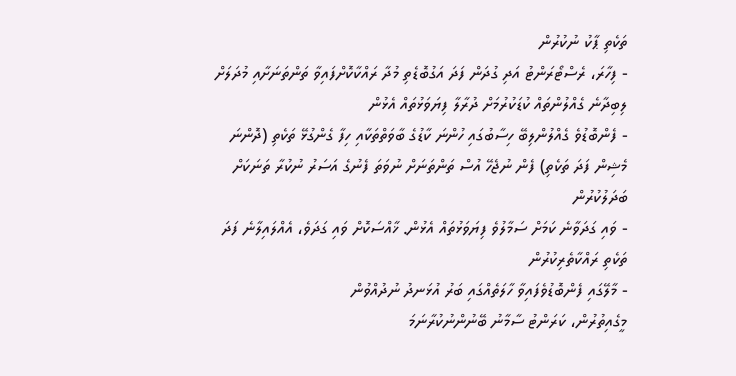ތަކެތި ޕާކު ނުކުރުން
- ފިހާރަ، ރެސްޓޯރަންޓު އަދި ގުދަން ފަދަ އަގުބޮޑެތި މުދާ ރައްކާކޮށްފައިވާ ތަންތަނަށާއި މުދަލަށް ލިބިދާނެ ގެއްލުންތައް ކުޑަކުރުމަށް ދުރާލާ ފިޔަވަޅުތައް އެޅުން
- ފެންބޮޑުވެ ގެއްލުންލިބޭ ހިސާބުގައި ހުންނަ ކާޑުގެ ބާވަތްތަކާއި ހިފާ ގެންގުޅޭ ތަކެތި (ދޮންނަ މެޝިން ފަދަ ތަކެތި) ފެން ނުޖެހޭ އުސް ތަންތަނަށް ނުވަތަ ފެނުގެ އަސަރު ނުކުރާ ތަނަކަށް ބަދަލުކުރުން
- ވައި ގަދަވާނެ ކަމަށް ސަމާލުވެ ފިޔަވަޅުތައް އެޅުން. ޚާއްސަކޮށް ވައި ގަދަވެ، އެއްލައިލާނެ ފަދަ ތަކެތި ރައްކާތެރިކުރުން
- މާލޭގައި ފެންބޮޑުވެފައިވާ ހާލަތެއްގައި ބަރު އުޅަނދު ނުދުއްވުން
މީގެއިތުރުން، ކަރަންޓު ސާމާނު ބޭނުންނުކުރާނަމަ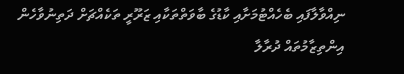ނިއްވާލާފައި ބެހެއްޓުމަށާއި ކާޑުގެ ބާވަތްތަކާއި ޒަރޫރީ ތަކެއްޗަށް ދަތިނުވާހެން އިންތިޒާމުތައް ދުރާލާ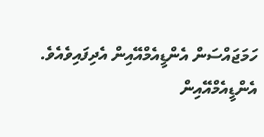ހަމަޖައްސަން އެންޑީއެމްއޭއިން އެދިފައިވެއެވެ.
އެންޑީއެމްއޭއިން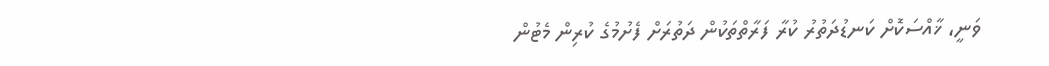ވަނީ، ޚާއްސަކޮށް ކަނޑުދަތުރު ކުރާ ފަރާތްތަކުން ދަތުރަށް ފެށުމުގެ ކުރިން މެޓުން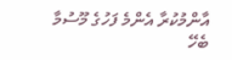އާންމުކުރާ އެންމެ ފަހުގެ މޫސުމާ ބެހޭ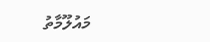މައުލޫމާތު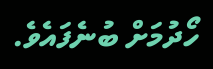ހޯދުމަށް ބުނެފައެވެ.